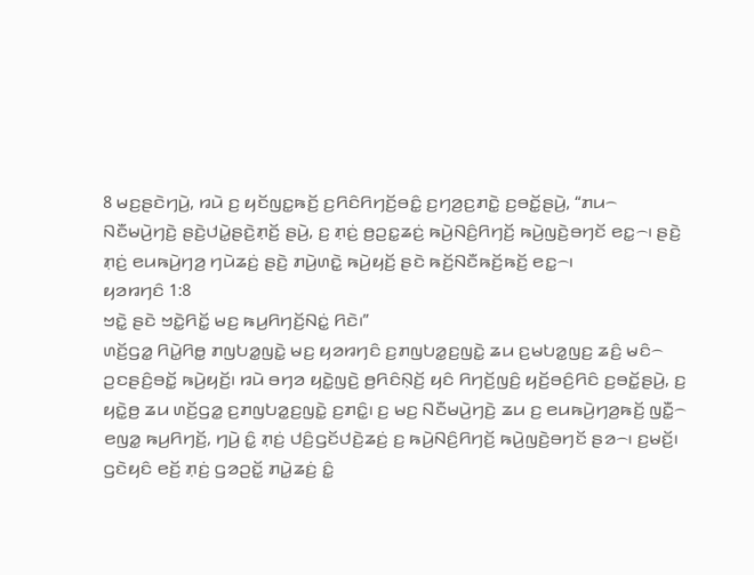8 ꤗꤢ꤬ꤔꤢꤧꤚꤣꤧ꤬, ꤙꤣꤧ ꤢ꤬ ꤟꤢꤩꤜꤢ꤭ꤒꤢꤩ꤬ ꤢ꤬ꤖꤢꤨꤖꤚꤢꤩ꤬ꤋꤢꤨ꤭ ꤢ꤬ꤚꤤ꤬ꤢ꤬ꤊꤢꤧ꤭ ꤢ꤬ꤋꤢꤩ꤭ꤔꤣꤧ꤬, “ꤊꤣ꤮ ꤡꤢꤪꤗꤣꤧ꤬ꤚꤢꤧ꤬ ꤔꤢꤧ꤬ꤓꤣꤧ꤭ꤔꤢꤧ꤬ꤊ꤫ꤢꤩ꤬ ꤔꤣꤧ꤬, ꤢ꤬ ꤊ꤫ꤢꤦ꤬ ꤥ꤬ꤑꤢ꤭ꤘꤢꤦ꤬ ꤒꤣꤧ꤬ꤡꤢꤨ꤬ꤖꤚꤢꤩ꤬ ꤒꤣꤧ꤬ꤜꤢꤧ꤬ꤋꤚꤢꤩ ꤕꤢ꤭꤮꤯ ꤔꤢꤧ꤬ ꤊ꤫ꤢꤦ꤬ ꤕꤣꤒꤣꤧ꤬ꤚꤤ꤬ ꤚꤣꤧꤘꤢꤦ꤬ ꤔꤢꤧ꤬ ꤊꤣꤧ꤬ꤛꤢꤧ꤭ ꤒꤣꤧ꤬ꤟꤢꤩ꤬ ꤔꤢꤧ ꤒꤢꤩ꤬ꤡꤢꤪꤒꤢꤩ꤬ꤒꤢꤩ꤬ ꤕꤢ꤭꤮꤯
ꤟꤤꤙꤚꤢꤨ 1:8
ꤠꤢꤧ꤭ ꤔꤢꤧ ꤠꤢꤧ꤭ꤖꤢꤩ꤭ ꤗꤢ꤬ ꤒꤣ꤬ꤖꤚꤢꤩ꤬ꤡꤢꤦ꤭ ꤖꤢꤧ꤯”
ꤛꤢꤩ꤬ꤞꤤ꤭ ꤖꤣꤧ꤭ꤖꤥ꤭ ꤊꤜꤝꤤ꤭ꤜꤢꤧ꤭ ꤗꤢ꤬ ꤟꤤꤙꤚꤢꤨ ꤢ꤬ꤊꤜꤝꤤ꤭ꤢ꤬ꤜꤢꤧ꤭ ꤘꤣ ꤢ꤬ꤗꤝꤤ꤭ꤜꤢ꤬ ꤘꤢꤨ꤬ ꤗꤢꤨ꤮ ꤑꤢꤔꤢꤨ꤬ꤋꤢꤩ꤭ ꤒꤣꤧ꤬ꤟꤢꤩ꤬꤯ ꤙꤣꤧ ꤋꤚꤤ ꤟꤢꤧ꤭ꤜꤢꤧ꤬ ꤥ꤬ꤖꤢꤨꤡ꤫ꤢꤩ꤬ ꤟꤢꤨ ꤖꤚꤢꤩ꤬ꤜꤢꤨ꤬ ꤟꤢꤩ꤬ꤋꤢꤨ꤬ꤖꤢꤨ ꤢ꤬ꤋꤢꤩ꤭ꤔꤣꤧ꤬, ꤢ꤬ ꤟꤢꤧ꤭ꤥ꤬ ꤘꤣ ꤛꤢꤩ꤬ꤞꤤ꤭ ꤢ꤬ꤊꤜꤝꤤ꤭ꤢ꤬ꤜꤢꤧ꤭ ꤢ꤬ꤊꤢꤨ꤭꤯ ꤢ꤬ ꤗꤢ꤬ ꤡꤢꤪꤗꤣꤧ꤬ꤚꤢꤧ꤬ ꤘꤣ ꤢ꤬ ꤕꤣꤒꤣꤧ꤬ꤚꤤ꤬ꤒꤢꤩ꤬ ꤜꤢꤪ꤭꤮ ꤕꤜꤤ꤭ ꤒꤣ꤬ꤖꤚꤢꤩ꤬, ꤚꤣꤧ꤬ ꤢꤨ꤭ ꤊ꤫ꤢꤦ꤬ ꤓꤢꤨ꤬ꤞꤢꤩꤓꤢꤧ꤬ꤘꤢꤦ꤬ ꤢ꤬ ꤒꤣꤧ꤬ꤡꤢꤨ꤬ꤖꤚꤢꤩ꤬ ꤒꤣꤧ꤬ꤜꤢꤧ꤬ꤋꤚꤢꤩ ꤔꤤ꤮꤯ ꤢ꤬ꤗꤢꤩ꤬꤯
ꤞꤢꤧꤟꤢꤨ ꤕꤢꤩ꤬ ꤊ꤫ꤢꤦ꤬ ꤞꤤꤑꤢꤩ꤭ ꤊꤣꤧ꤭ꤘꤢꤦ꤬ ꤢꤨ꤭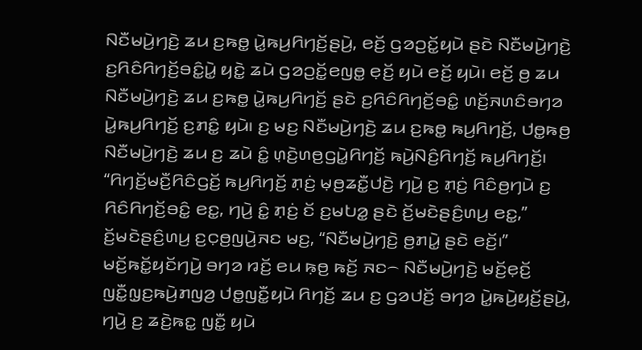ꤡꤢꤪꤗꤣꤧ꤬ꤚꤢꤧ꤬ ꤘꤣ ꤢ꤬ꤒꤥ꤭ ꤣꤧ꤭ꤒꤣ꤬ꤖꤚꤢꤩ꤬ꤔꤣꤧ꤬, ꤕꤢꤩ꤬ ꤞꤤꤑꤢꤩ꤭ꤟꤣꤧ ꤔꤢꤧ ꤡꤢꤪꤗꤣꤧ꤬ꤚꤢꤧ꤬ ꤢ꤬ꤖꤢꤨꤖꤚꤢꤩ꤬ꤋꤢꤨ꤭ꤣꤧ꤭ ꤟꤢꤧ꤭ ꤘꤣꤧ ꤞꤤꤑꤢꤩ꤭ꤕꤜꤥ꤭ ꤕ꤫ꤢꤩ꤬ ꤟꤣꤧ ꤕꤢꤩ꤬ ꤟꤣꤧ꤯ ꤕꤢꤩ꤬ ꤥ꤬ ꤘꤣ ꤡꤢꤪꤗꤣꤧ꤬ꤚꤢꤧ꤬ ꤘꤣ ꤢ꤬ꤒꤥ꤭ ꤣꤧ꤭ꤒꤣ꤬ꤖꤚꤢꤩ꤬ ꤔꤢꤧ ꤢ꤬ꤖꤢꤨꤖꤚꤢꤩ꤬ꤋꤢꤨ꤭ ꤛꤢꤩ꤬ꤏꤛꤢꤨꤋꤚꤤ ꤣꤧ꤭ꤒꤣ꤬ꤖꤚꤢꤩ꤬ ꤢ꤬ꤊꤢꤨ꤭ ꤟꤣꤧ꤯ ꤢ꤬ ꤗꤢ꤬ ꤡꤢꤪꤗꤣꤧ꤬ꤚꤢꤧ꤬ ꤘꤣ ꤢ꤬ꤒꤥ꤭ ꤒꤣ꤬ꤖꤚꤢꤩ꤬, ꤓꤥ꤭ꤒꤥ꤬ ꤡꤢꤪꤗꤣꤧ꤬ꤚꤢꤧ꤬ ꤘꤣ ꤢ꤬ ꤘꤣꤧ ꤢꤨ꤭ ꤛ꤫ꤢꤧ꤬ꤛꤥ꤬ꤞꤣꤧ꤭ꤖꤚꤢꤩ꤬ ꤒꤣꤧ꤬ꤡꤢꤨ꤬ꤖꤚꤢꤩ꤬ ꤒꤣ꤬ꤖꤚꤢꤩ꤬꤯
“ꤖꤚꤢꤩ꤬ꤗꤢꤪ꤬ꤖꤢꤨꤞꤢꤩ꤬ ꤒꤣ꤬ꤖꤚꤢꤩ꤬ ꤊ꤫ꤢꤦ꤬ ꤗ꤫ꤥ꤬ꤘꤢꤪ꤭ꤓꤢꤧ꤬ ꤚꤣꤧ꤬ ꤢ꤬ ꤊ꤫ꤢꤦ꤬ ꤖꤢꤨꤥ꤬ꤚꤣꤧ ꤢ꤬ ꤖꤢꤨꤖꤚꤢꤩ꤬ꤋꤢꤨ꤭ ꤕꤢ꤭, ꤚꤣꤧ꤬ ꤢꤨ꤭ ꤊ꤫ꤢꤦ꤬ ꤢꤩ ꤢ꤬ꤗꤝꤤ꤭ ꤔꤢꤧ ꤢꤩ꤬ꤗꤢꤧꤔꤢꤨ꤬ꤛꤣ꤬ ꤕꤢ꤭,” ꤢꤩ꤬ꤗꤢꤧꤔꤢꤨ꤬ꤛꤣ꤬ ꤢ꤬ꤍ꤫ꤥ꤬ꤜꤣꤧ꤬ꤏꤢ ꤗꤢ꤬, “ꤡꤢꤪꤗꤣꤧ꤬ꤚꤢꤧ꤬ ꤥ꤬ꤊꤣꤧ꤭ ꤔꤢꤧ ꤕꤢꤩ꤬꤯”
ꤗꤢꤩ꤬ꤒꤢꤩ꤭ꤟꤢꤩꤚꤣꤧ꤬ ꤋꤚꤤ ꤙꤢꤩ꤬ ꤕꤣ ꤒ꤫ꤥ꤬ ꤒꤢꤩ꤬ ꤏꤢ꤮ ꤡꤢꤪꤗꤣꤧ꤬ꤚꤢꤧ꤬ ꤗꤢꤩ꤬ꤕ꤫ꤢꤩ꤬ ꤜꤢꤪ꤭ꤜ꤫ꤢ꤬ꤒꤣꤧ꤬ꤊꤜꤤ꤬ ꤓꤥ꤭ꤜꤢꤪ꤭ꤟꤣꤧ ꤖꤚꤢꤩ꤬ ꤘꤣ ꤢ꤬ ꤞꤤꤓꤢꤩ꤬ ꤋꤚꤤ ꤣꤧ꤭ꤒꤣꤧ꤬ꤟꤢꤩ꤬ꤔꤣꤧ꤬, ꤚꤣꤧ꤬ ꤢ꤬ ꤘꤢꤧ꤬ꤒꤢ꤭ ꤜꤢꤪ꤭ ꤟꤣꤧ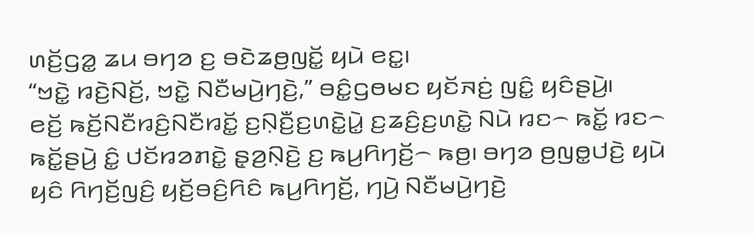ꤛꤢꤩ꤬ꤞꤤ꤭ ꤘꤣ ꤋꤚꤤ ꤢ꤬ ꤋꤢꤧꤘꤥ꤬ꤜꤢꤩ꤭ ꤟꤣꤧ ꤕꤢ꤭꤯
“ꤠꤢꤧ꤭ ꤙꤢꤧ꤬ꤡꤢꤩ꤬, ꤠꤢꤧ꤭ ꤡꤢꤪꤗꤣꤧ꤬ꤚꤢꤧ꤬,” ꤋꤢꤨ꤭ꤞꤥꤗꤢ ꤟꤢꤩꤏꤢꤦ꤬ ꤜꤢꤨ꤭ ꤟꤢꤨꤔꤣꤧ꤬꤯
ꤕꤢꤩ꤬ ꤒꤢꤩ꤬ꤡꤢꤪꤙꤢꤨ꤬ꤡꤢꤪꤙꤢꤩ꤭ ꤢ꤬ꤡ꤫ꤢꤪ꤬ꤢ꤬ꤛꤢꤧ꤭ꤣꤧ꤭ ꤢ꤬ꤘꤢꤨ꤬ꤢ꤬ꤛꤢꤧ꤭ ꤡꤣꤧ ꤙꤢ꤮ ꤒꤢꤩ꤭ ꤙꤢ꤮ ꤒꤢꤩ꤭ꤔꤣꤧ꤬ ꤢꤨ꤭ ꤓꤢꤩꤙꤤꤊꤢꤧ꤭ ꤔ꤫ꤤ꤬ꤡ꤫ꤢꤧ꤬ ꤢ꤬ ꤒꤣ꤬ꤖꤚꤢꤩ꤬꤮ ꤒꤥ꤬꤯ ꤋꤚꤤ ꤥ꤬ꤜꤥ꤭ꤓꤢꤧ꤬ ꤟꤣꤧ ꤟꤢꤨ ꤖꤚꤢꤩ꤬ꤜꤢꤨ꤬ ꤟꤢꤩ꤬ꤋꤢꤨ꤬ꤖꤢꤨ ꤒꤣ꤬ꤖꤚꤢꤩ꤬, ꤚꤣꤧ꤬ ꤡꤢꤪꤗꤣꤧ꤬ꤚꤢꤧ꤬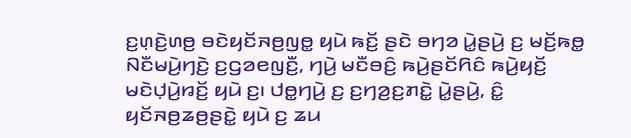ꤢ꤬ꤛ꤫ꤢꤧ꤬ꤛꤥ꤬ ꤋꤢꤧꤟꤢꤩꤏꤥ꤬ꤜꤥ꤭ ꤟꤣꤧ ꤒꤢꤩ꤬ ꤔꤢꤧ ꤋꤚꤤ ꤣꤧ꤭ꤔꤣꤧ꤬ ꤢ꤬ ꤗꤢꤩ꤬ꤒꤥ꤭ ꤡꤢꤪꤗꤣꤧ꤬ꤚꤢꤧ꤬ ꤢ꤬ꤞꤤꤕꤜꤢꤪ꤬, ꤚꤣꤧ꤬ ꤗꤢꤪꤋꤢꤨ꤬ ꤒꤣꤧ꤬ꤔꤢꤩꤖꤢꤨ ꤒꤣꤧ꤬ꤟꤢꤩ꤬ ꤗꤢꤧꤓ꤫ꤣꤧ꤬ꤙꤢꤩ꤬ ꤟꤣꤧ ꤢ꤬꤯ ꤓꤥ꤭ꤚꤣꤧ꤬ ꤢ꤬ ꤢ꤬ꤚꤤ꤬ꤢ꤬ꤊꤢꤧ꤭ ꤣꤧ꤭ꤔꤣꤧ꤬, ꤢꤨ꤭ ꤟꤢꤩꤏꤥ꤬ꤘꤥ꤬ꤔꤢꤧ꤭ ꤟꤣꤧ ꤢ꤬ ꤘꤣ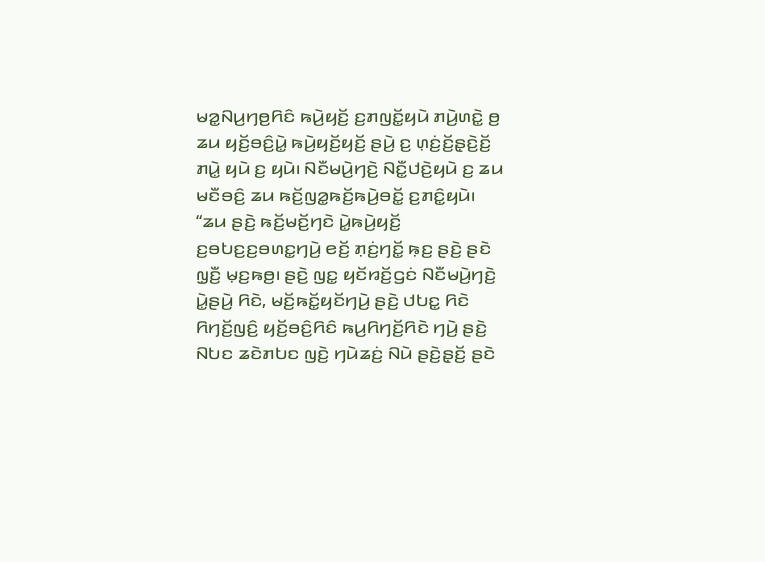ꤗꤤ꤭ꤡꤣ꤬ꤚꤥ꤬ꤖꤢꤨ ꤒꤣꤧ꤬ꤟꤢꤩ꤬ ꤢ꤬ꤊꤜꤢꤩ꤭ꤟꤣꤧ ꤊꤣꤧ꤬ꤛꤢꤧ꤭ ꤥ꤬ ꤘꤣ ꤟꤢꤩ꤬ꤋꤢꤨ꤬ꤣꤧ꤭ ꤒꤣꤧ꤬ꤟꤢꤩ꤬ꤟꤢꤩ꤬ ꤔꤣꤧ꤬ ꤢ꤬ ꤛ꤫ꤢꤦ꤬ꤢꤩ꤬ꤔ꤫ꤢꤧ꤬ꤢꤩ꤬ ꤊꤣꤧ꤭ ꤟꤣꤧ ꤢ꤬ ꤟꤣꤧ꤯ ꤡꤢꤪꤗꤣꤧ꤬ꤚꤢꤧ꤬ ꤡꤢꤪ꤭ꤓꤢꤧ꤬ꤟꤣꤧ ꤢ꤬ ꤘꤣ ꤗꤢꤪꤋꤢꤨ꤬ ꤘꤣ ꤒꤢꤩ꤬ꤜꤤ꤭ꤒꤢꤩ꤬ꤒꤣꤧ꤬ꤋꤢꤩ꤭ ꤢ꤬ꤊꤢꤨ꤭ꤟꤣꤧ꤯
“ꤘꤣ ꤔꤢꤧ꤬ ꤒꤢꤩ꤬ꤗꤢꤩ꤬ꤚꤢꤧ ꤣꤧ꤭ꤒꤣꤧ꤬ꤟꤢꤩ꤬ ꤢ꤬ꤋꤝꤢ꤬ꤢ꤬ꤋꤛꤢ꤭ꤚꤣꤧ꤬ ꤕꤢꤩ꤬ ꤊ꤫ꤢꤦ꤬ꤚꤢꤩ꤭ ꤒ꤫ꤢ꤬ ꤔꤢꤧ꤬ ꤔꤢꤧ ꤜ꤫ꤢꤪ꤬ ꤗ꤫ꤢ꤬ꤒꤥ꤬꤯ ꤔꤢꤧ꤬ ꤜꤢ꤭ ꤟꤢꤩꤙꤢꤩ꤬ꤞꤢꤦ ꤡꤢꤪꤗꤣꤧ꤬ꤚꤢꤧ꤬ ꤣꤧ꤭ꤔꤣꤧ꤬ ꤖꤢꤧ, ꤗꤢꤩ꤬ꤒꤢꤩ꤭ꤟꤢꤩꤚꤣꤧ꤬ ꤔꤢꤧ꤬ ꤓꤝꤢ꤭ ꤖꤢꤧ ꤖꤚꤢꤩ꤬ꤜꤢꤨ꤬ ꤟꤢꤩ꤬ꤋꤢꤨ꤬ꤖꤢꤨ ꤒꤣ꤬ꤖꤚꤢꤩ꤬ꤖꤢꤧ ꤚꤣꤧ꤬ ꤔꤢꤧ꤬ ꤡꤝꤢ ꤘꤢꤧꤊꤝꤢ ꤜꤢꤧ꤬ ꤚꤣꤧꤘꤢꤦ꤬ ꤡꤣꤧ ꤔꤢꤧ꤬ꤔ꤫ꤢꤩ꤬ ꤔꤢꤧ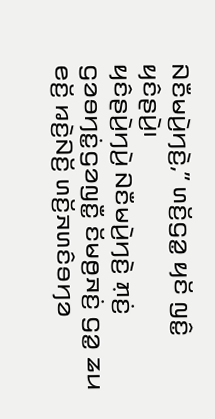ꤡꤢꤪꤗꤣꤧ꤬ꤚꤢꤧ꤬,” ꤛꤢꤩ꤬ꤞꤤ꤭ ꤟꤢꤩ ꤜꤢꤨ꤭ ꤟꤢꤨꤔꤣꤧ꤬꤯
ꤟꤢꤨꤔꤣꤧ꤬ꤚꤣꤧ꤬ ꤡꤢꤪꤗꤣꤧ꤬ꤚꤢꤧ꤬ ꤊ꤫ꤢꤦ꤬ ꤞꤤꤋꤚꤢꤦ꤭ꤞꤤꤜꤢꤪ꤭ ꤢꤩꤗꤥ꤬ꤏꤢꤦ꤬ ꤞꤤ꤭ ꤘꤣ ꤕꤢꤩ꤬ ꤙꤢꤧ꤬ꤡꤢꤩ꤬ ꤛꤢꤩ꤬ꤏꤛꤢꤨꤋꤚꤤ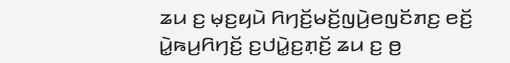ꤘꤣ ꤢ꤬ ꤗ꤫ꤢ꤬ꤟꤣꤧ ꤖꤚꤢꤩ꤬ꤗꤢꤩ꤬ꤜꤣꤧ꤬ꤕꤜꤢꤩꤊꤢ꤬ ꤕꤢꤩ꤬ ꤣꤧ꤭ꤒꤣ꤬ꤖꤚꤢꤩ꤬ ꤢ꤬ꤓꤣꤧ꤭ꤢ꤬ꤊ꤫ꤢꤩ꤬ ꤘꤣ ꤢ꤬ ꤥ꤬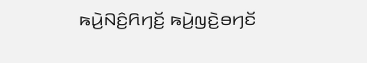ꤒꤣꤧ꤬ꤡꤢꤨ꤬ꤖꤚꤢꤩ꤬ ꤒꤣꤧ꤬ꤜꤢꤧ꤬ꤋꤚꤢꤩ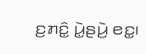ꤢ꤬ꤊꤢꤨ꤭ ꤣꤧ꤭ꤔꤣꤧ꤬ ꤕꤢ꤭꤯